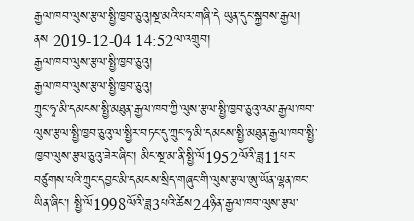རྒྱལ་ཁབ་ལུས་རྩལ་སྤྱི་ཁྱབ་ཅུའུ།སྔ་མའི་པར་གཞི་དེ ཡུན་དུང་སྐྱབས་རྒྱལ།  ནས 2019-12-04 14:52ལ་འགྲུབ།
རྒྱལ་ཁབ་ལུས་རྩལ་སྤྱི་ཁྱབ་ཅུའུ།
རྒྱལ་ཁབ་ལུས་རྩལ་སྤྱི་ཁྱབ་ཅུའུ།
ཀྲུང་ཧྭ་མི་དམངས་སྤྱི་མཐུན་རྒྱལ་ཁབ་ཀྱི་ལུས་རྩལ་སྤྱི་ཁྱབ་ཅུའུ་འམ་རྒྱལ་ཁབ་ལུས་རྩལ་སྤྱི་ཁྱབ་ཅུའུ་ལ་སྤྱིར་བཏང་དུ་ཀྲུང་ཧྭ་མི་དམངས་སྤྱི་མཐུན་རྒྱལ་ཁབ་སྤྱི་ཁྱབ་ལུས་རྩལ་ཅུའུ་ཟེར་ཞིང་། མིང་སྔ་མ་ནི་སྤྱི་ལོ1952ལོའི་ཟླ11པར་བཙུགས་པའི་ཀྲུང་དབྱང་མི་དམངས་སྲིད་གཞུང་གི་ལུས་རྩལ་ཨུ་ཡོན་ལྷན་ཁང་ཡིན་ཞིང་། སྤྱི་ལོ1998ལོའི་ཟླ3པའི་ཚེས24ཉིན་རྒྱལ་ཁབ་ལུས་རྩལ་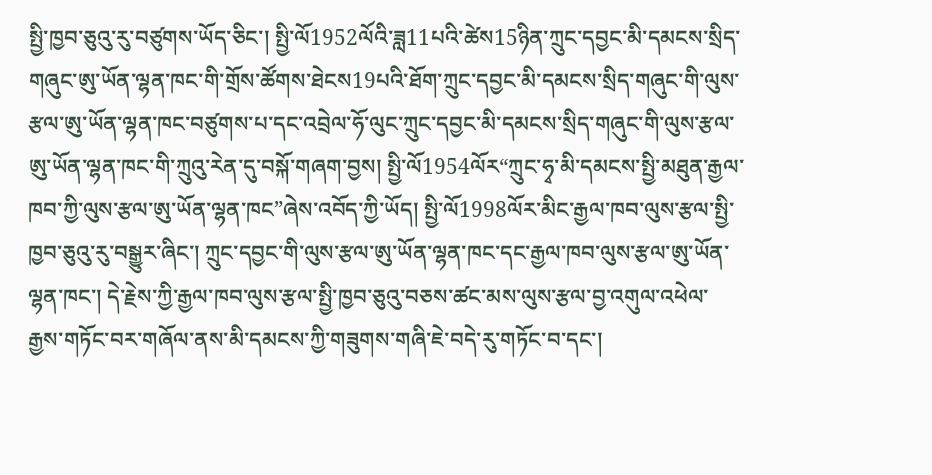སྤྱི་ཁྱབ་ཅུའུ་རུ་བཙུགས་ཡོད་ཅིང་། སྤྱི་ལོ1952ལོའི་ཟླ11པའི་ཚེས15ཉིན་ཀྲུང་དབྱང་མི་དམངས་སྲིད་གཞུང་ཨུ་ཡོན་ལྷན་ཁང་གི་གྲོས་ཚོགས་ཐེངས19པའི་ཐོག་ཀྲུང་དབྱང་མི་དམངས་སྲིད་གཞུང་གི་ལུས་རྩལ་ཨུ་ཡོན་ལྷན་ཁང་བཙུགས་པ་དང་འབྲེལ་ཧོ་ལུང་ཀྲུང་དབྱང་མི་དམངས་སྲིད་གཞུང་གི་ལུས་རྩལ་ཨུ་ཡོན་ལྷན་ཁང་གི་ཀྲུའུ་རེན་དུ་བསྐོ་གཞག་བྱས། སྤྱི་ལོ1954ལོར“ཀྲུང་ཧྭ་མི་དམངས་སྤྱི་མཐུན་རྒྱལ་ཁབ་ཀྱི་ལུས་རྩལ་ཨུ་ཡོན་ལྷན་ཁང”ཞེས་འབོད་ཀྱི་ཡོད། སྤྱི་ལོ1998ལོར་མིང་རྒྱལ་ཁབ་ལུས་རྩལ་སྤྱི་ཁྱབ་ཅུའུ་རུ་བསྒྱུར་ཞིང་། ཀྲུང་དབྱང་གི་ལུས་རྩལ་ཨུ་ཡོན་ལྷན་ཁང་དང་རྒྱལ་ཁབ་ལུས་རྩལ་ཨུ་ཡོན་ལྷན་ཁང་། དེ་རྗེས་ཀྱི་རྒྱལ་ཁབ་ལུས་རྩལ་སྤྱི་ཁྱབ་ཅུའུ་བཅས་ཚང་མས་ལུས་རྩལ་བྱ་འགུལ་འཕེལ་རྒྱས་གཏོང་བར་གཞོལ་ནས་མི་དམངས་ཀྱི་གཟུགས་གཞི་ཇེ་བདེ་རུ་གཏོང་བ་དང་།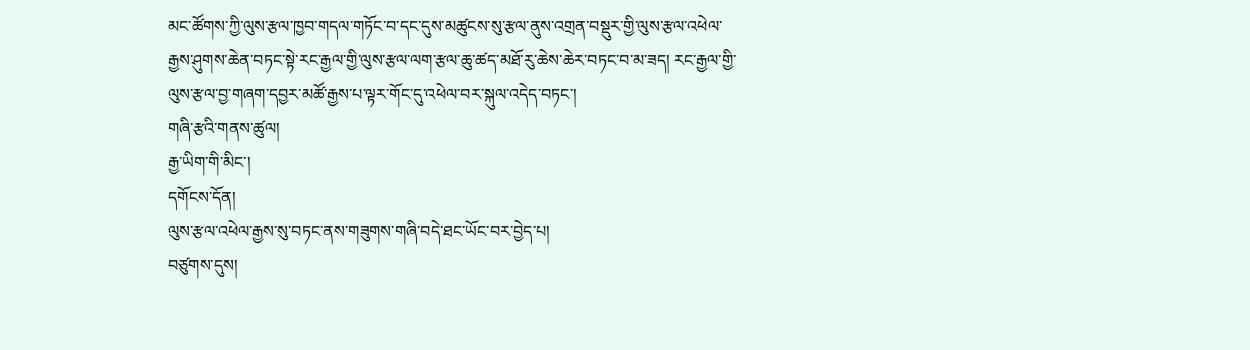མང་ཚོགས་ཀྱི་ལུས་རྩལ་ཁྱབ་གདལ་གཏོང་བ་དང་དུས་མཚུངས་སུ་རྩལ་ནུས་འགྲན་བསྡུར་གྱི་ལུས་རྩལ་འཕེལ་རྒྱས་ཤུགས་ཆེན་བཏང་སྟེ་རང་རྒྱལ་གྱི་ལུས་རྩལ་ལག་རྩལ་ཆུ་ཚད་མཐོ་རུ་ཆེས་ཆེར་བཏང་བ་མ་ཟད། རང་རྒྱལ་གྱི་ལུས་རྩལ་བྱ་གཞག་དབྱར་མཚོ་རྒྱས་པ་ལྟར་གོང་དུ་འཕེལ་བར་སྐུལ་འདེད་བཏང་།
གཞི་རྩའི་གནས་ཚུལ།
རྒྱ་ཡིག་གི་མིང་།
དགོངས་དོན།
ལུས་རྩལ་འཕེལ་རྒྱས་སུ་བཏང་ནས་གཟུགས་གཞི་བདེ་ཐང་ཡོང་བར་བྱེད་པ།
བཙུགས་དུས།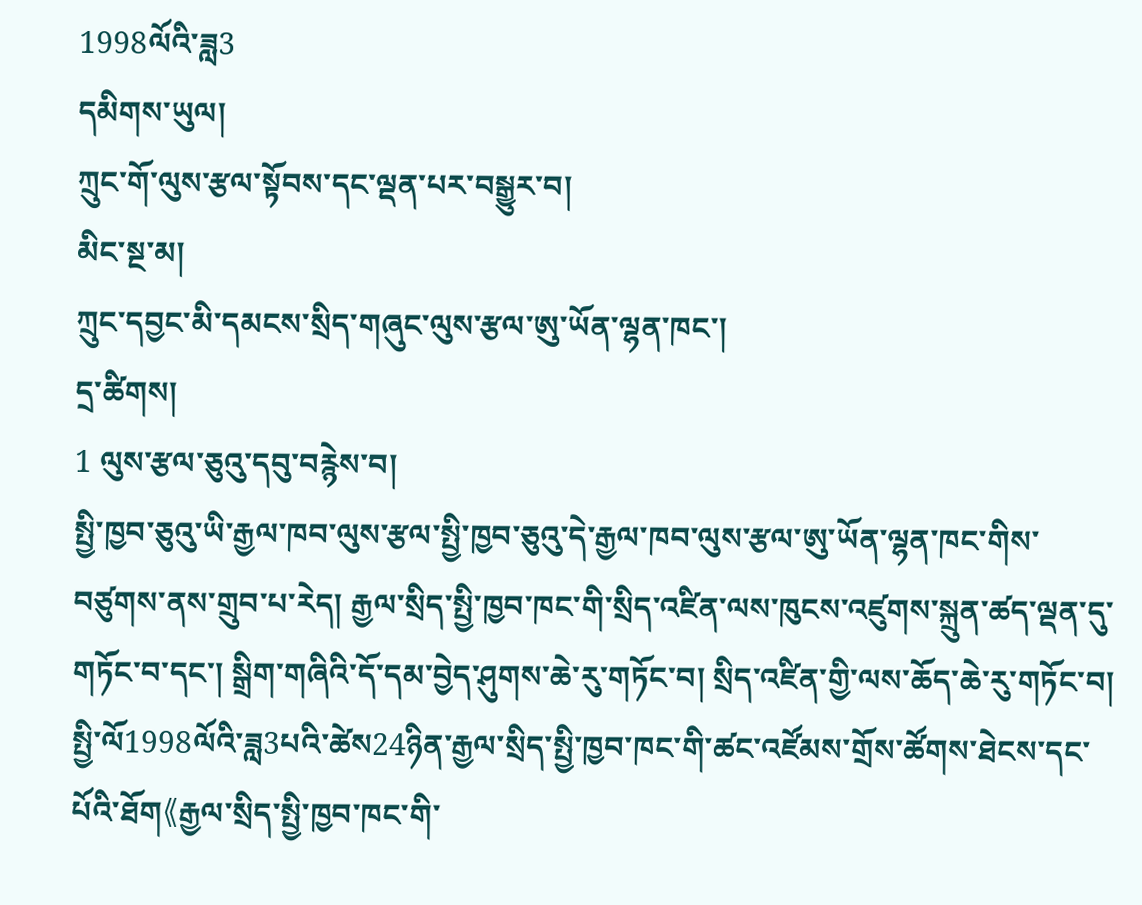1998ལོའི་ཟླ3
དམིགས་ཡུལ།
ཀྲུང་གོ་ལུས་རྩལ་སྟོབས་དང་ལྡན་པར་བསྒྱུར་བ།
མིང་སྔ་མ།
ཀྲུང་དབྱང་མི་དམངས་སྲིད་གཞུང་ལུས་རྩལ་ཨུ་ཡོན་ལྷན་ཁང་།
དྲ་ཚིགས།
1 ལུས་རྩལ་ཅུའུ་དབུ་བརྙེས་བ།
སྤྱི་ཁྱབ་ཅུའུ་ཡི་རྒྱལ་ཁབ་ལུས་རྩལ་སྤྱི་ཁྱབ་ཅུའུ་དེ་རྒྱལ་ཁབ་ལུས་རྩལ་ཨུ་ཡོན་ལྷན་ཁང་གིས་བཙུགས་ནས་གྲུབ་པ་རེད། རྒྱལ་སྲིད་སྤྱི་ཁྱབ་ཁང་གི་སྲིད་འཛིན་ལས་ཁུངས་འཛུགས་སྐྲུན་ཚད་ལྡན་དུ་གཏོང་བ་དང་། སྒྲིག་གཞིའི་དོ་དམ་བྱེད་ཤུགས་ཆེ་རུ་གཏོང་བ། སྲིད་འཛིན་གྱི་ལས་ཆོད་ཆེ་རུ་གཏོང་བ། སྤྱི་ལོ1998ལོའི་ཟླ3པའི་ཚེས24ཉིན་རྒྱལ་སྲིད་སྤྱི་ཁྱབ་ཁང་གི་ཚང་འཛོམས་གྲོས་ཚོགས་ཐེངས་དང་པོའི་ཐོག《རྒྱལ་སྲིད་སྤྱི་ཁྱབ་ཁང་གི་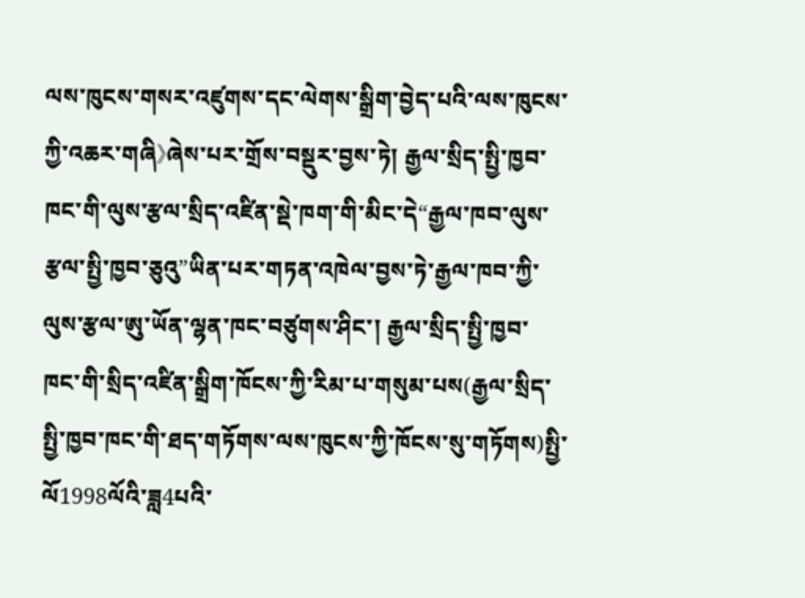ལས་ཁུངས་གསར་འཛུགས་དང་ལེགས་སྒྲིག་བྱེད་པའི་ལས་ཁུངས་ཀྱི་འཆར་གཞི》ཞེས་པར་གྲོས་བསྡུར་བྱས་ཏེ། རྒྱལ་སྲིད་སྤྱི་ཁྱབ་ཁང་གི་ལུས་རྩལ་སྲིད་འཛིན་སྡེ་ཁག་གི་མིང་དེ“རྒྱལ་ཁབ་ལུས་རྩལ་སྤྱི་ཁྱབ་ཅུའུ”ཡིན་པར་གཏན་འཁེལ་བྱས་ཏེ་རྒྱལ་ཁབ་ཀྱི་ལུས་རྩལ་ཨུ་ཡོན་ལྷན་ཁང་བཙུགས་ཤིང་། རྒྱལ་སྲིད་སྤྱི་ཁྱབ་ཁང་གི་སྲིད་འཛིན་སྒྲིག་ཁོངས་ཀྱི་རིམ་པ་གསུམ་པས(རྒྱལ་སྲིད་སྤྱི་ཁྱབ་ཁང་གི་ཐད་གཏོགས་ལས་ཁུངས་ཀྱི་ཁོངས་སུ་གཏོགས)སྤྱི་ལོ1998ལོའི་ཟླ4པའི་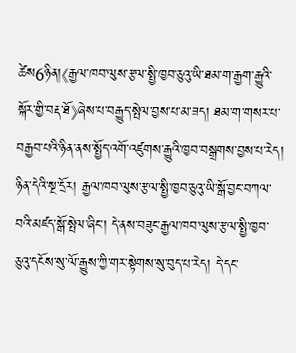ཚེས6ཉིན།《རྒྱལ་ཁབ་ལུས་རྩལ་སྤྱི་ཁྱབ་ཅུའུ་ཡི་ཐམ་ག་རྒྱག་རྒྱུའི་སྐོར་གྱི་བརྡ་ཐོ》ཞེས་པ་བརྒྱུད་སྤེལ་བྱས་པ་མ་ཟད། ཐམ་ག་གསར་པ་བརྒྱབ་པའི་ཉིན་ནས་སྤྱོད་འགོ་འཛུགས་རྒྱུའི་ཁྱབ་བསྒྲགས་བྱས་པ་རེད། ཉིན་དེའི་སྔ་དྲོར། རྒྱལ་ཁབ་ལུས་རྩལ་སྤྱི་ཁྱབ་ཅུའུ་ཡི་སྒོ་བྱང་བཀལ་བའི་མཛད་སྒོ་སྤེལ་ཞིང་། དེ་ནས་བཟུང་རྒྱལ་ཁབ་ལུས་རྩལ་སྤྱི་ཁྱབ་ཅུའུ་དངོས་སུ་ལོ་རྒྱུས་ཀྱི་གར་སྟེགས་སུ་བུད་པ་རེད། དེ་དང་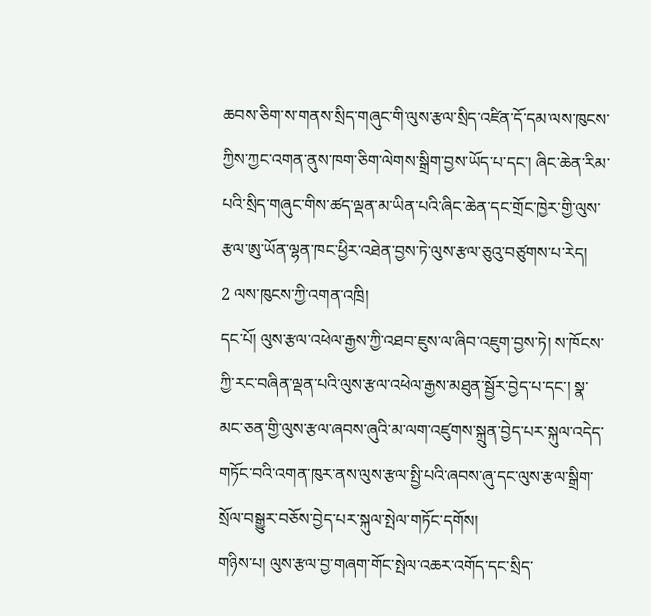ཆབས་ཅིག་ས་གནས་སྲིད་གཞུང་གི་ལུས་རྩལ་སྲིད་འཛིན་དོ་དམ་ལས་ཁུངས་ཀྱིས་ཀྱང་འགན་ནུས་ཁག་ཅིག་ལེགས་སྒྲིག་བྱས་ཡོད་པ་དང་། ཞིང་ཆེན་རིམ་པའི་སྲིད་གཞུང་གིས་ཚད་ལྡན་མ་ཡིན་པའི་ཞིང་ཆེན་དང་གྲོང་ཁྱེར་གྱི་ལུས་རྩལ་ཨུ་ཡོན་ལྷན་ཁང་ཕྱིར་འཐེན་བྱས་ཏེ་ལུས་རྩལ་ཅུའུ་བཙུགས་པ་རེད།
2 ལས་ཁུངས་ཀྱི་འགན་འཁྲི།
དང་པོ། ལུས་རྩལ་འཕེལ་རྒྱས་ཀྱི་འཐབ་ཇུས་ལ་ཞིབ་འཇུག་བྱས་ཏེ། ས་ཁོངས་ཀྱི་རང་བཞིན་ལྡན་པའི་ལུས་རྩལ་འཕེལ་རྒྱས་མཐུན་སྦྱོར་བྱེད་པ་དང་། སྣ་མང་ཅན་གྱི་ལུས་རྩལ་ཞབས་ཞུའི་མ་ལག་འཛུགས་སྐྲུན་བྱེད་པར་སྐུལ་འདེད་གཏོང་བའི་འགན་ཁུར་ནས་ལུས་རྩལ་སྤྱི་པའི་ཞབས་ཞུ་དང་ལུས་རྩལ་སྒྲིག་སྲོལ་བསྒྱུར་བཅོས་བྱེད་པར་སྐུལ་སྤེལ་གཏོང་དགོས།
གཉིས་པ། ལུས་རྩལ་བྱ་གཞག་གོང་སྤེལ་འཆར་འགོད་དང་སྲིད་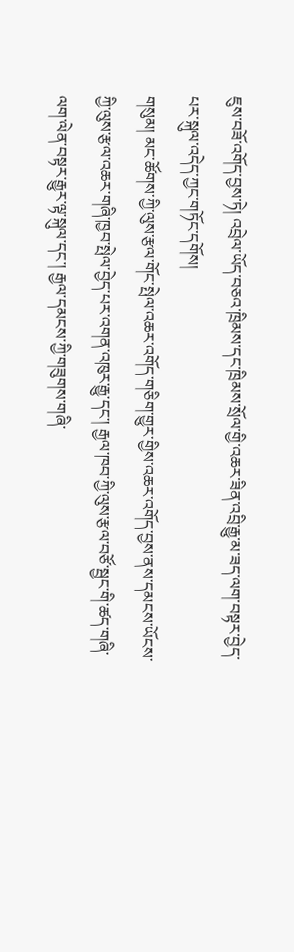ཇུས་བཟོ་འགོད་བྱས་ཏེ། འབྲེལ་ཡོད་བཅའ་ཁྲིམས་དང་ཁྲིམས་སྲོལ་གྱི་འཆར་ཟིན་འབྲི་རྒྱུ་མ་ཟད་ལག་བསྟར་བྱེད་པར་སྐུལ་འདེད་ཀྱང་གཏོང་དགོས།
གསུམ། མང་ཚོགས་ཀྱི་ལུས་རྩལ་གོང་སྤེལ་འཆར་འགོད་གཅིག་གྱུར་གྱིས་འཆར་འགོད་བྱས་ནས་དམངས་ཡོངས་ཀྱི་ལུས་རྩལ་འཆར་གཞི་ཁྱབ་སྤེལ་བྱེད་པར་འགན་འཁུར་རྒྱུ་དང་། རྒྱལ་ཁབ་ཀྱི་ལུས་རྩལ་བཙོ་སྦྱང་གི་ཚད་གཞི་ལག་ལེན་བསྟར་རྒྱུར་ལྟ་སྐུལ་དང་། རྒྱལ་དམངས་ཀྱི་གཟུགས་གཞི་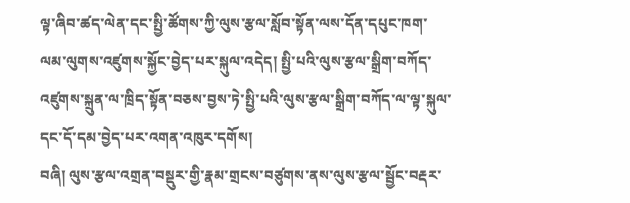ལྟ་ཞིབ་ཚད་ལེན་དང་སྤྱི་ཚོགས་ཀྱི་ལུས་རྩལ་སློབ་སྟོན་ལས་དོན་དཔུང་ཁག་ལམ་ལུགས་འཛུགས་སྐྱོང་བྱེད་པར་སྐུལ་འདེད། སྤྱི་པའི་ལུས་རྩལ་སྒྲིག་བཀོད་འཛུགས་སྐྲུན་ལ་ཁྲིད་སྟོན་བཅས་བྱས་ཏེ་སྤྱི་པའི་ལུས་རྩལ་སྒྲིག་བཀོད་ལ་ལྟ་སྐུལ་དང་དོ་དམ་བྱེད་པར་འགན་འཁུར་དགོས།
བཞི། ལུས་རྩལ་འགྲན་བསྡུར་གྱི་རྣམ་གྲངས་བཙུགས་ནས་ལུས་རྩལ་སྦྱོང་བརྡར་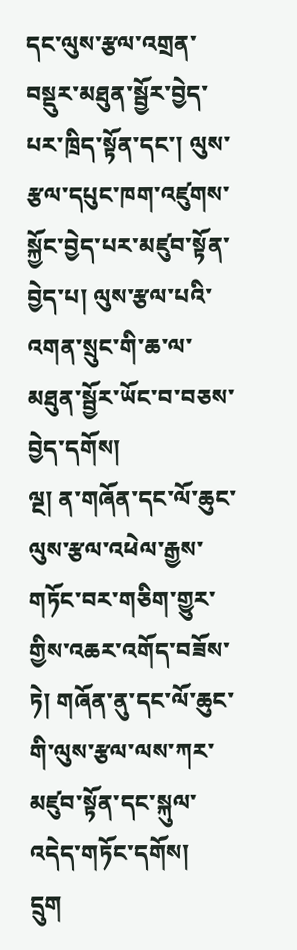དང་ལུས་རྩལ་འགྲན་བསྡུར་མཐུན་སྦྱོར་བྱེད་པར་ཁྲིད་སྟོན་དང་། ལུས་རྩལ་དཔུང་ཁག་འཛུགས་སྐྱོང་བྱེད་པར་མཛུབ་སྟོན་བྱེད་པ། ལུས་རྩལ་པའི་འགན་སྲུང་གི་ཆ་ལ་མཐུན་སྦྱོར་ཡོང་བ་བཅས་བྱེད་དགོས།
ལྔ། ན་གཞོན་དང་ལོ་ཆུང་ལུས་རྩལ་འཕེལ་རྒྱས་གཏོང་བར་གཅིག་གྱུར་གྱིས་འཆར་འགོད་བཟོས་ཏེ། གཞོན་ནུ་དང་ལོ་ཆུང་གི་ལུས་རྩལ་ལས་ཀར་མཛུབ་སྟོན་དང་སྐུལ་འདེད་གཏོང་དགོས།
དྲུག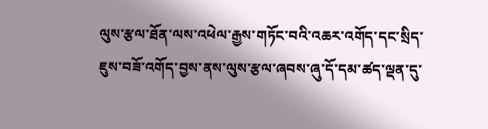ལུས་རྩལ་ཐོན་ལས་འཕེལ་རྒྱས་གཏོང་བའི་འཆར་འགོད་དང་སྲིད་ཇུས་བཟོ་འགོད་བྱས་ནས་ལུས་རྩལ་ཞབས་ཞུ་དོ་དམ་ཚད་ལྡན་དུ་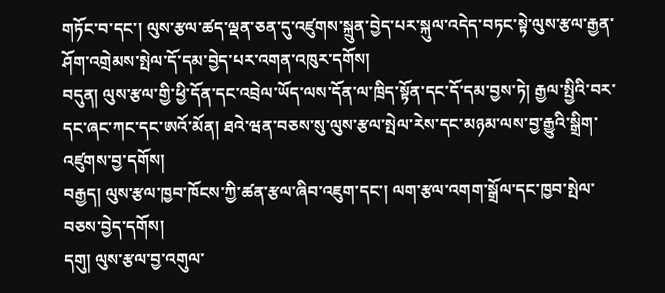གཏོང་བ་དང་། ལུས་རྩལ་ཚད་ལྡན་ཅན་དུ་འཛུགས་སྐྲུན་བྱེད་པར་སྐུལ་འདེད་བཏང་སྟེ་ལུས་རྩལ་རྒྱན་ཤོག་འགྲེམས་སྤེལ་དོ་དམ་བྱེད་པར་འགན་འཁུར་དགོས།
བདུན། ལུས་རྩལ་གྱི་ཕྱི་དོན་དང་འབྲེལ་ཡོད་ལས་དོན་ལ་ཁྲིད་སྟོན་དང་དོ་དམ་བྱས་ཏེ། རྒྱལ་སྤྱིའི་བར་དང་ཞང་ཀང་དང་ཨའོ་མོན། ཐའེ་ཝན་བཅས་སུ་ལུས་རྩལ་སྤེལ་རེས་དང་མཉམ་ལས་བྱ་རྒྱུའི་སྒྲིག་འཛུགས་བྱ་དགོས།
བརྒྱད། ལུས་རྩལ་ཁྱབ་ཁོངས་ཀྱི་ཚན་རྩལ་ཞིབ་འཇུག་དང་། ལག་རྩལ་འགག་སྒྲོལ་དང་ཁྱབ་སྤེལ་བཅས་བྱེད་དགོས།
དགུ། ལུས་རྩལ་བྱ་འགུལ་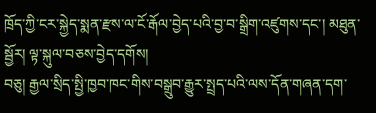ཁྲོད་ཀྱི་ངར་སྐྱེད་སྨན་རྫས་ལ་ངོ་རྒོལ་བྱེད་པའི་བྱ་བ་སྒྲིག་འཛུགས་དང་། མཐུན་སྦྱོར། ལྟ་སྐུལ་བཅས་བྱེད་དགོས།
བཅུ། རྒྱལ་སྲིད་སྤྱི་ཁྱབ་ཁང་གིས་བསྒྲུབ་རྒྱུར་སྤྲད་པའི་ལས་དོན་གཞན་དག་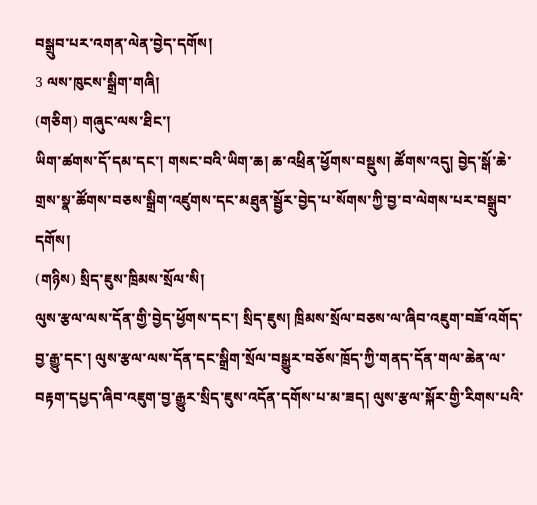བསྒྲུབ་པར་འགན་ལེན་བྱེད་དགོས།
3 ལས་ཁུངས་སྒྲིག་གཞི།
(གཅིག) གཞུང་ལས་ཐིང་།
ཡིག་ཚགས་དོ་དམ་དང་། གསང་བའི་ཡིག་ཆ། ཆ་འཕྲིན་ཕྱོགས་བསྡུས། ཚོགས་འདུ། བྱེད་སྒོ་ཆེ་གྲས་སྣ་ཚོགས་བཅས་སྒྲིག་འཛུགས་དང་མཐུན་སྦྱོར་བྱེད་པ་སོགས་ཀྱི་བྱ་བ་ལེགས་པར་བསྒྲུབ་དགོས།
(གཉིས) སྲིད་ཇུས་ཁྲིམས་སྲོལ་སི།
ལུས་རྩལ་ལས་དོན་གྱི་བྱེད་ཕྱོགས་དང་། སྲིད་ཇུས། ཁྲིམས་སྲོལ་བཅས་ལ་ཞིབ་འཇུག་བཟོ་འགོད་བྱ་རྒྱུ་དང་། ལུས་རྩལ་ལས་དོན་དང་སྒྲིག་སྲོལ་བསྒྱུར་བཅོས་ཁྲོད་ཀྱི་གནད་དོན་གལ་ཆེན་ལ་བརྟག་དཔྱད་ཞིབ་འཇུག་བྱ་རྒྱུར་སྲིད་ཇུས་འདོན་དགོས་པ་མ་ཟད། ལུས་རྩལ་སྐོར་གྱི་རིགས་པའི་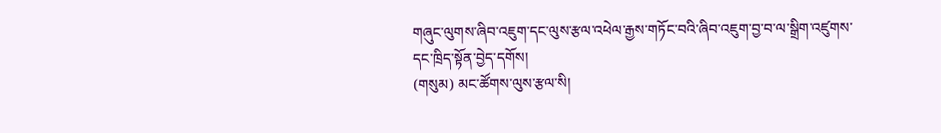གཞུང་ལུགས་ཞིབ་འཇུག་དང་ལུས་རྩལ་འཕེལ་རྒྱས་གཏོང་བའི་ཞིབ་འཇུག་བྱ་བ་ལ་སྒྲིག་འཛུགས་དང་ཁྲིད་སྟོན་བྱེད་དགོས།
(གསུམ) མང་ཚོགས་ལུས་རྩལ་སི།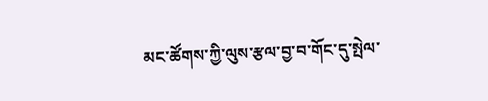མང་ཚོགས་ཀྱི་ལུས་རྩལ་བྱ་བ་གོང་དུ་སྤེལ་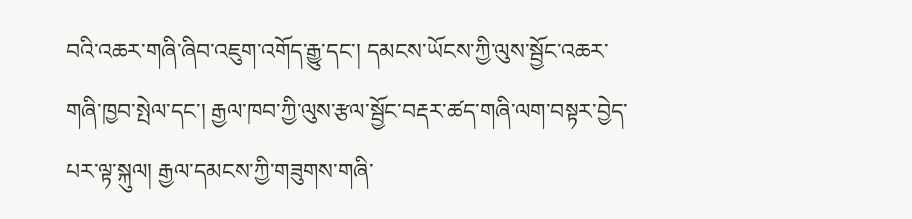བའི་འཆར་གཞི་ཞིབ་འཇུག་འགོད་རྒྱུ་དང་། དམངས་ཡོངས་ཀྱི་ལུས་སྦྱོང་འཆར་གཞི་ཁྱབ་སྤེལ་དང་། རྒྱལ་ཁབ་ཀྱི་ལུས་རྩལ་སྦྱོང་བརྡར་ཚད་གཞི་ལག་བསྟར་བྱེད་པར་ལྟ་སྐུལ། རྒྱལ་དམངས་ཀྱི་གཟུགས་གཞི་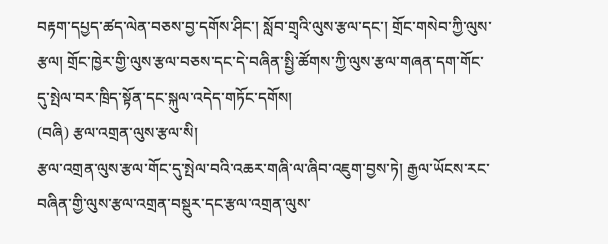བརྟག་དཔྱད་ཚད་ལེན་བཅས་བྱ་དགོས་ཤིང་། སློབ་གྲྭའི་ལུས་རྩལ་དང་། གྲོང་གསེབ་ཀྱི་ལུས་རྩལ། གྲོང་ཁྱེར་གྱི་ལུས་རྩལ་བཅས་དང་དེ་བཞིན་སྤྱི་ཚོགས་ཀྱི་ལུས་རྩལ་གཞན་དག་གོང་དུ་སྤེལ་བར་ཁྲིད་སྟོན་དང་སྐུལ་འདེད་གཏོང་དགོས།
(བཞི) རྩལ་འགྲན་ལུས་རྩལ་སི།
རྩལ་འགྲན་ལུས་རྩལ་གོང་དུ་སྤེལ་བའི་འཆར་གཞི་ལ་ཞིབ་འཇུག་བྱས་ཏེ། རྒྱལ་ཡོངས་རང་བཞིན་གྱི་ལུས་རྩལ་འགྲན་བསྡུར་དང་རྩལ་འགྲན་ལུས་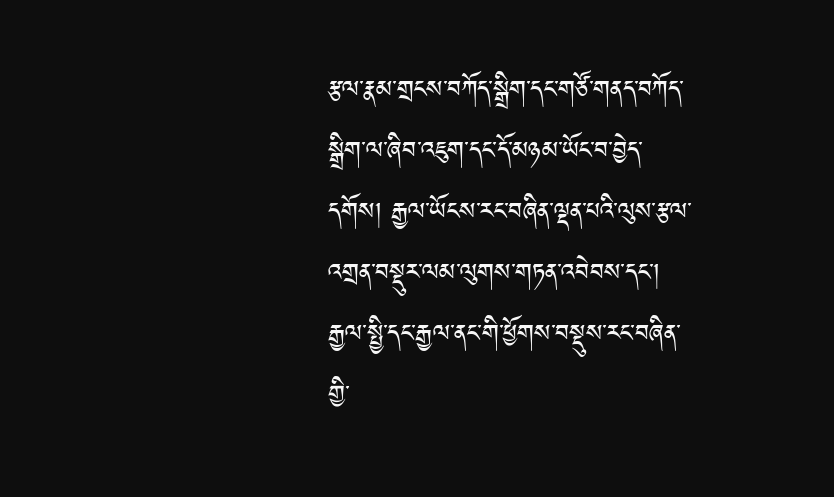རྩལ་རྣམ་གྲངས་བཀོད་སྒྲིག་དང་གཙོ་གནད་བཀོད་སྒྲིག་ལ་ཞིབ་འཇུག་དང་དོ་མཉམ་ཡོང་བ་བྱེད་དགོས། རྒྱལ་ཡོངས་རང་བཞིན་ལྡན་པའི་ལུས་རྩལ་འགྲན་བསྡུར་ལམ་ལུགས་གཏན་འབེབས་དང་། རྒྱལ་སྤྱི་དང་རྒྱལ་ནང་གི་ཕྱོགས་བསྡུས་རང་བཞིན་གྱི་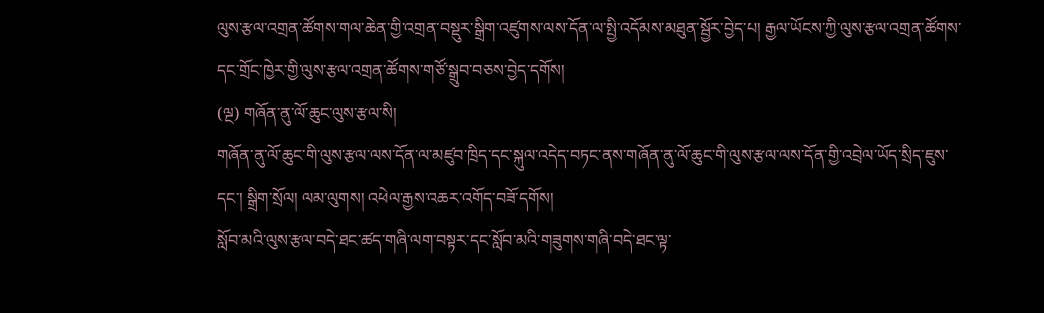ལུས་རྩལ་འགྲན་ཚོགས་གལ་ཆེན་གྱི་འགྲན་བསྡུར་སྒྲིག་འཛུགས་ལས་དོན་ལ་སྤྱི་འདོམས་མཐུན་སྦྱོར་བྱེད་པ། རྒྱལ་ཡོངས་ཀྱི་ལུས་རྩལ་འགྲན་ཚོགས་དང་གྲོང་ཁྱེར་གྱི་ལུས་རྩལ་འགྲན་ཚོགས་གཙོ་སྒྲུབ་བཅས་བྱེད་དགོས།
(ལྔ) གཞོན་ནུ་ལོ་ཆུང་ལུས་རྩལ་སི།
གཞོན་ནུ་ལོ་ཆུང་གི་ལུས་རྩལ་ལས་དོན་ལ་མཛུབ་ཁྲིད་དང་སྐུལ་འདེད་བཏང་ནས་གཞོན་ནུ་ལོ་ཆུང་གི་ལུས་རྩལ་ལས་དོན་གྱི་འབྲེལ་ཡོད་སྲིད་ཇུས་དང་། སྒྲིག་སྲོལ། ལམ་ལུགས། འཕེལ་རྒྱས་འཆར་འགོད་བཟོ་དགོས།
སློབ་མའི་ལུས་རྩལ་བདེ་ཐང་ཚད་གཞི་ལག་བསྟར་དང་སློབ་མའི་གཟུགས་གཞི་བདེ་ཐང་ལྟ་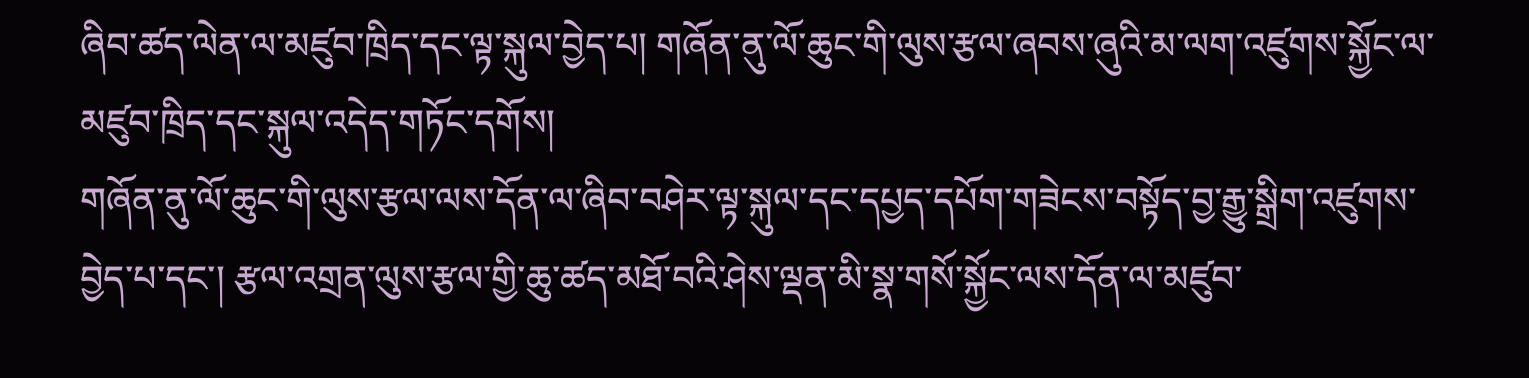ཞིབ་ཚད་ལེན་ལ་མཛུབ་ཁྲིད་དང་ལྟ་སྐུལ་བྱེད་པ། གཞོན་ནུ་ལོ་ཆུང་གི་ལུས་རྩལ་ཞབས་ཞུའི་མ་ལག་འཛུགས་སྐྱོང་ལ་མཛུབ་ཁྲིད་དང་སྐུལ་འདེད་གཏོང་དགོས།
གཞོན་ནུ་ལོ་ཆུང་གི་ལུས་རྩལ་ལས་དོན་ལ་ཞིབ་བཤེར་ལྟ་སྐུལ་དང་དཔྱད་དཔོག་གཟེངས་བསྟོད་བྱ་རྒྱུ་སྒྲིག་འཛུགས་བྱེད་པ་དང་། རྩལ་འགྲན་ལུས་རྩལ་གྱི་ཆུ་ཚད་མཐོ་བའི་ཤེས་ལྡན་མི་སྣ་གསོ་སྐྱོང་ལས་དོན་ལ་མཛུབ་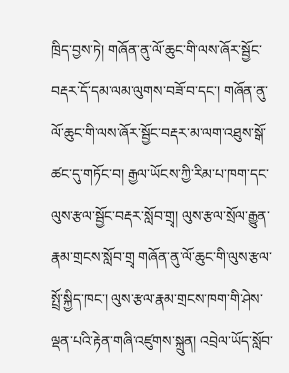ཁྲིད་བྱས་ཏེ། གཞོན་ནུ་ལོ་ཆུང་གི་ལས་ཞོར་སྦྱོང་བརྡར་དོ་དམ་ལམ་ལུགས་བཟོ་བ་དང་། གཞོན་ནུ་ལོ་ཆུང་གི་ལས་ཞོར་སྦྱོང་བརྡར་མ་ལག་འཐུས་སྒོ་ཚང་དུ་གཏོང་བ། རྒྱལ་ཡོངས་ཀྱི་རིམ་པ་ཁག་དང་ལུས་རྩལ་སྦྱོང་བརྡར་སློབ་གྲྭ། ལུས་རྩལ་སྲོལ་རྒྱུན་རྣམ་གྲངས་སློབ་གྲྭ གཞོན་ནུ་ལོ་ཆུང་གི་ལུས་རྩལ་སྤྲོ་སྐྱིད་ཁང་། ལུས་རྩལ་རྣམ་གྲངས་ཁག་གི་ཤེས་ལྡན་པའི་རྟེན་གཞི་འཛུགས་སྐྲུན། འབྲེལ་ཡོད་སློབ་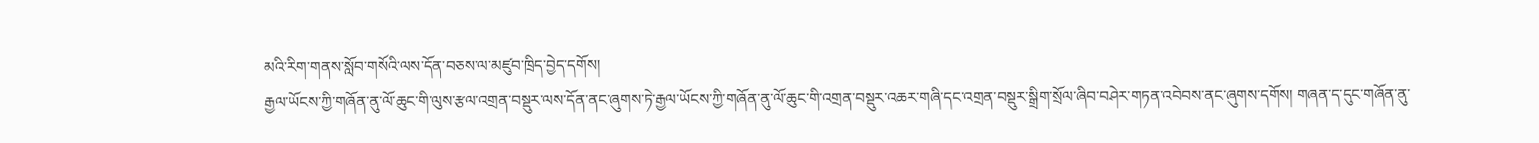མའི་རིག་གནས་སློབ་གསོའི་ལས་དོན་བཅས་ལ་མཛུབ་ཁྲིད་བྱེད་དགོས།
རྒྱལ་ཡོངས་ཀྱི་གཞོན་ནུ་ལོ་ཆུང་གི་ལུས་རྩལ་འགྲན་བསྡུར་ལས་དོན་ནང་ཞུགས་ཏེ་རྒྱལ་ཡོངས་ཀྱི་གཞོན་ནུ་ལོ་ཆུང་གི་འགྲན་བསྡུར་འཆར་གཞི་དང་འགྲན་བསྡུར་སྒྲིག་སྲོལ་ཞིབ་བཤེར་གཏན་འབེབས་ནང་ཞུགས་དགོས། གཞན་ད་དུང་གཞོན་ནུ་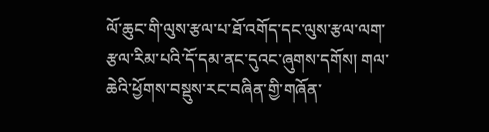ལོ་ཆུང་གི་ལུས་རྩལ་པ་ཐོ་འགོད་དང་ལུས་རྩལ་ལག་རྩལ་རིམ་པའི་དོ་དམ་ནང་དུའང་ཞུགས་དགོས། གལ་ཆེའི་ཕྱོགས་བསྡུས་རང་བཞིན་གྱི་གཞོན་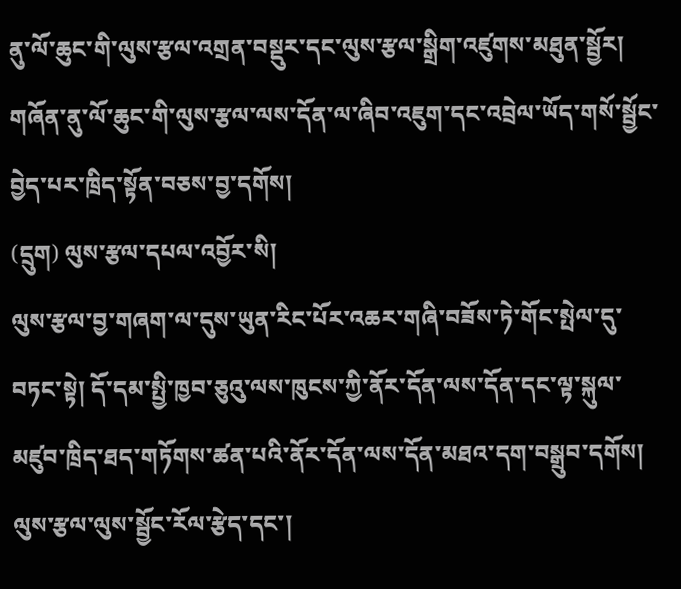ནུ་ལོ་ཆུང་གི་ལུས་རྩལ་འགྲན་བསྡུར་དང་ལུས་རྩལ་སྒྲིག་འཛུགས་མཐུན་སྦྱོར། གཞོན་ནུ་ལོ་ཆུང་གི་ལུས་རྩལ་ལས་དོན་ལ་ཞིབ་འཇུག་དང་འབྲེལ་ཡོད་གསོ་སྦྱོང་བྱེད་པར་ཁྲིད་སྟོན་བཅས་བྱ་དགོས།
(དྲུག) ལུས་རྩལ་དཔལ་འབྱོར་སི།
ལུས་རྩལ་བྱ་གཞག་ལ་དུས་ཡུན་རིང་པོར་འཆར་གཞི་བཟོས་ཏེ་གོང་སྤེལ་དུ་བཏང་སྟེ། དོ་དམ་སྤྱི་ཁྱབ་ཅུའུ་ལས་ཁུངས་ཀྱི་ནོར་དོན་ལས་དོན་དང་ལྟ་སྐུལ་མཛུབ་ཁྲིད་ཐད་གཏོགས་ཚན་པའི་ནོར་དོན་ལས་དོན་མཐའ་དག་བསྒྲུབ་དགོས།
ལུས་རྩལ་ལུས་སྦྱོང་རོལ་རྩེད་དང་།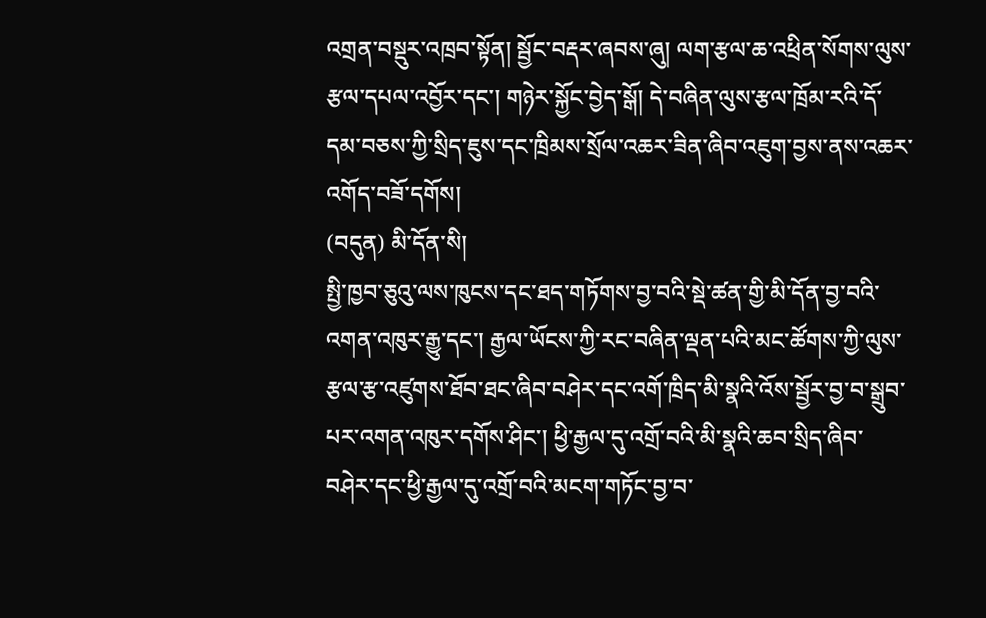འགྲན་བསྡུར་འཁྲབ་སྟོན། སྦྱོང་བརྡར་ཞབས་ཞུ། ལག་རྩལ་ཆ་འཕྲིན་སོགས་ལུས་རྩལ་དཔལ་འབྱོར་དང་། གཉེར་སྐྱོང་བྱེད་སྒོ། དེ་བཞིན་ལུས་རྩལ་ཁྲོམ་རའི་དོ་དམ་བཅས་ཀྱི་སྲིད་ཇུས་དང་ཁྲིམས་སྲོལ་འཆར་ཟིན་ཞིབ་འཇུག་བྱས་ནས་འཆར་འགོད་བཟོ་དགོས།
(བདུན) མི་དོན་སི།
སྤྱི་ཁྱབ་ཅུའུ་ལས་ཁུངས་དང་ཐད་གཏོགས་བྱ་བའི་སྡེ་ཚན་གྱི་མི་དོན་བྱ་བའི་འགན་འཁུར་རྒྱུ་དང་། རྒྱལ་ཡོངས་ཀྱི་རང་བཞིན་ལྡན་པའི་མང་ཚོགས་ཀྱི་ལུས་རྩལ་རྩ་འཛུགས་ཐོབ་ཐང་ཞིབ་བཤེར་དང་འགོ་ཁྲིད་མི་སྣའི་འོས་སྦྱོར་བྱ་བ་སྒྲུབ་པར་འགན་འཁུར་དགོས་ཤིང་། ཕྱི་རྒྱལ་དུ་འགྲོ་བའི་མི་སྣའི་ཆབ་སྲིད་ཞིབ་བཤེར་དང་ཕྱི་རྒྱལ་དུ་འགྲོ་བའི་མངག་གཏོང་བྱ་བ་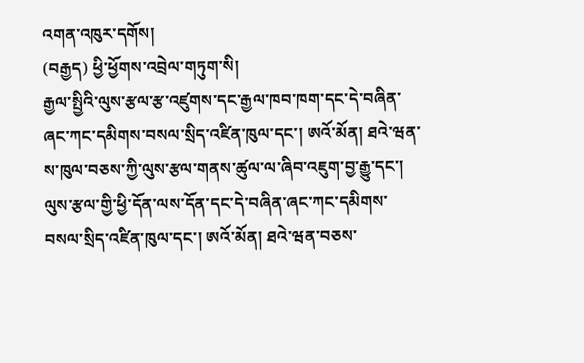འགན་འཁུར་དགོས།
(བརྒྱད) ཕྱི་ཕྱོགས་འབྲེལ་གཏུག་སི།
རྒྱལ་སྤྱིའི་ལུས་རྩལ་རྩ་འཛུགས་དང་རྒྱལ་ཁབ་ཁག་དང་དེ་བཞིན་ཞང་ཀང་དམིགས་བསལ་སྲིད་འཛིན་ཁུལ་དང་། ཨའོ་མོན། ཐའེ་ཝན་ས་ཁུལ་བཅས་ཀྱི་ལུས་རྩལ་གནས་ཚུལ་ལ་ཞིབ་འཇུག་བྱ་རྒྱུ་དང་། ལུས་རྩལ་གྱི་ཕྱི་དོན་ལས་དོན་དང་དེ་བཞིན་ཞང་ཀང་དམིགས་བསལ་སྲིད་འཛིན་ཁུལ་དང་། ཨའོ་མོན། ཐའེ་ཝན་བཅས་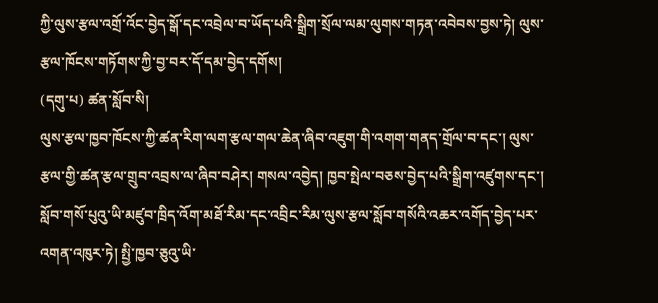ཀྱི་ལུས་རྩལ་འགྲོ་འོང་བྱེད་སྒོ་དང་འབྲེལ་བ་ཡོད་པའི་སྒྲིག་སྲོལ་ལམ་ལུགས་གཏན་འབེབས་བྱས་ཏེ། ལུས་རྩལ་ཁོངས་གཏོགས་ཀྱི་བྱ་བར་དོ་དམ་བྱེད་དགོས།
(དགུ་པ) ཚན་སློབ་སི།
ལུས་རྩལ་ཁྱབ་ཁོངས་ཀྱི་ཚན་རིག་ལག་རྩལ་གལ་ཆེན་ཞིབ་འཇུག་གི་འགག་གནད་གྲོལ་བ་དང་། ལུས་རྩལ་གྱི་ཚན་རྩལ་གྲུབ་འབྲས་ལ་ཞིབ་བཤེར། གསལ་འབྱེད། ཁྱབ་སྤེལ་བཅས་བྱེད་པའི་སྒྲིག་འཛུགས་དང་། སློབ་གསོ་པུའུ་ཡི་མཛུབ་ཁྲིད་འོག་མཐོ་རིམ་དང་འབྲིང་རིམ་ལུས་རྩལ་སློབ་གསོའི་འཆར་འགོད་བྱེད་པར་འགན་འཁུར་ཏེ། སྤྱི་ཁྱབ་ཅུའུ་ཡི་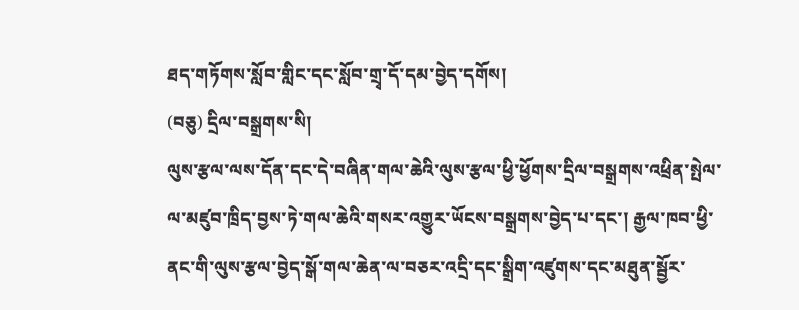ཐད་གཏོགས་སློབ་གླིང་དང་སློབ་གྲྭ་དོ་དམ་བྱེད་དགོས།
(བཅུ) དྲིལ་བསྒྲགས་སི།
ལུས་རྩལ་ལས་དོན་དང་དེ་བཞིན་གལ་ཆེའི་ལུས་རྩལ་ཕྱི་ཕྱོགས་དྲིལ་བསྒྲགས་འཕྲིན་སྤེལ་ལ་མཛུབ་ཁྲིད་བྱས་ཏེ་གལ་ཆེའི་གསར་འགྱུར་ཡོངས་བསྒྲགས་བྱེད་པ་དང་། རྒྱལ་ཁབ་ཕྱི་ནང་གི་ལུས་རྩལ་བྱེད་སྒོ་གལ་ཆེན་ལ་བཅར་འདྲི་དང་སྒྲིག་འཛུགས་དང་མཐུན་སྦྱོར་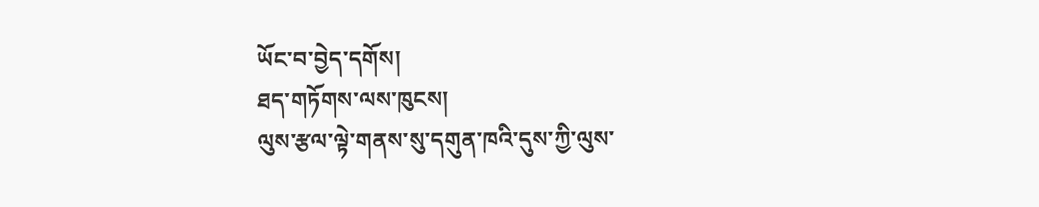ཡོང་བ་བྱེད་དགོས།
ཐད་གཏོགས་ལས་ཁུངས།
ལུས་རྩལ་ལྟེ་གནས་སུ་དགུན་ཁའི་དུས་ཀྱི་ལུས་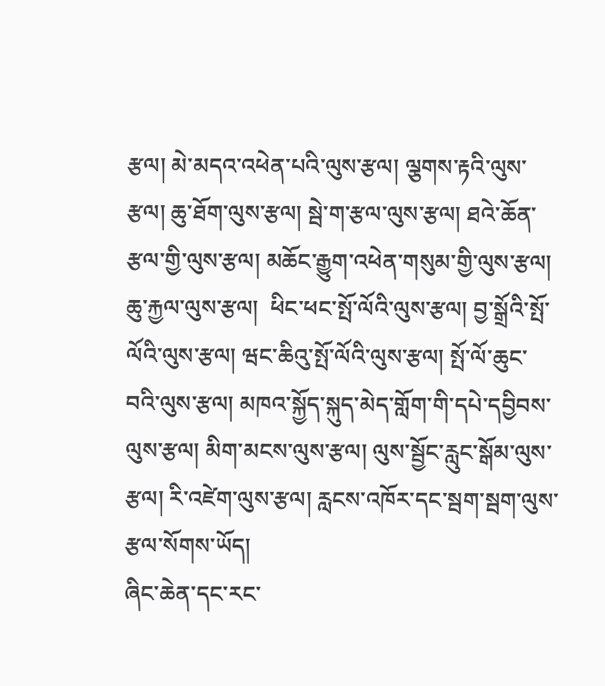རྩལ། མེ་མདའ་འཕེན་པའི་ལུས་རྩལ། ལྕགས་རྟའི་ལུས་རྩལ། ཆུ་ཐོག་ལུས་རྩལ། སྦེ་ག་རྩལ་ལུས་རྩལ། ཐའེ་ཆོན་རྩལ་གྱི་ལུས་རྩལ། མཆོང་རྒྱུག་འཕེན་གསུམ་གྱི་ལུས་རྩལ། ཆུ་རྐྱལ་ལུས་རྩལ།  ཕིང་ཕང་སྤོ་ལོའི་ལུས་རྩལ། བྱ་སྒྲོའི་སྤོ་ལོའི་ལུས་རྩལ། ཝང་ཆིའུ་སྤོ་ལོའི་ལུས་རྩལ། སྤོ་ལོ་ཆུང་བའི་ལུས་རྩལ། མཁའ་སྐྱོད་སྐུད་མེད་གློག་གི་དཔེ་དབྱིབས་ལུས་རྩལ། མིག་མངས་ལུས་རྩལ། ལུས་སྦྱོང་རླུང་སྒོམ་ལུས་རྩལ། རི་འཛེག་ལུས་རྩལ། རླངས་འཁོར་དང་སྦག་སྦག་ལུས་རྩལ་སོགས་ཡོད།
ཞིང་ཆེན་དང་རང་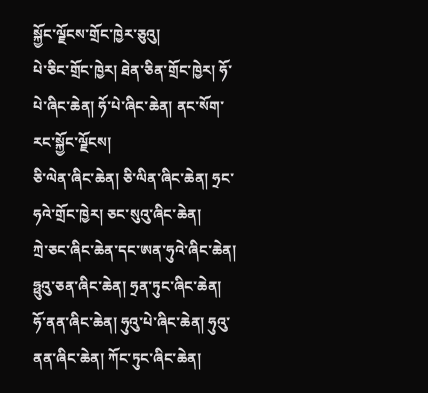སྐྱོང་ལྗོངས་གྲོང་ཁྱེར་ཅུའུ།
པེ་ཅིང་གྲོང་ཁྱེར། ཐེན་ཅིན་གྲོང་ཁྱེར། ཧོ་པེ་ཞིང་ཆེན། ཧོ་པེ་ཞིང་ཆེན། ནང་སོག་རང་སྐྱོང་ལྗོངས།
ཅི་ལེན་ཞིང་ཆེན། ཅི་ལིན་ཞིང་ཆེན། ཧྲང་ཧའེ་གྲོང་ཁྱེར། ཅང་སུའུ་ཞིང་ཆེན།
ཀྲེ་ཅང་ཞིང་ཆེན་དང་ཨན་ཧུའེ་ཞིང་ཆེན། ཧྥུའུ་ཅན་ཞིང་ཆེན། ཧྲན་ཏུང་ཞིང་ཆེན།
ཧོ་ནན་ཞིང་ཆེན། ཧུའུ་པེ་ཞིང་ཆེན། ཧུའུ་ནན་ཞིང་ཆེན། ཀོང་ཏུང་ཞིང་ཆེན།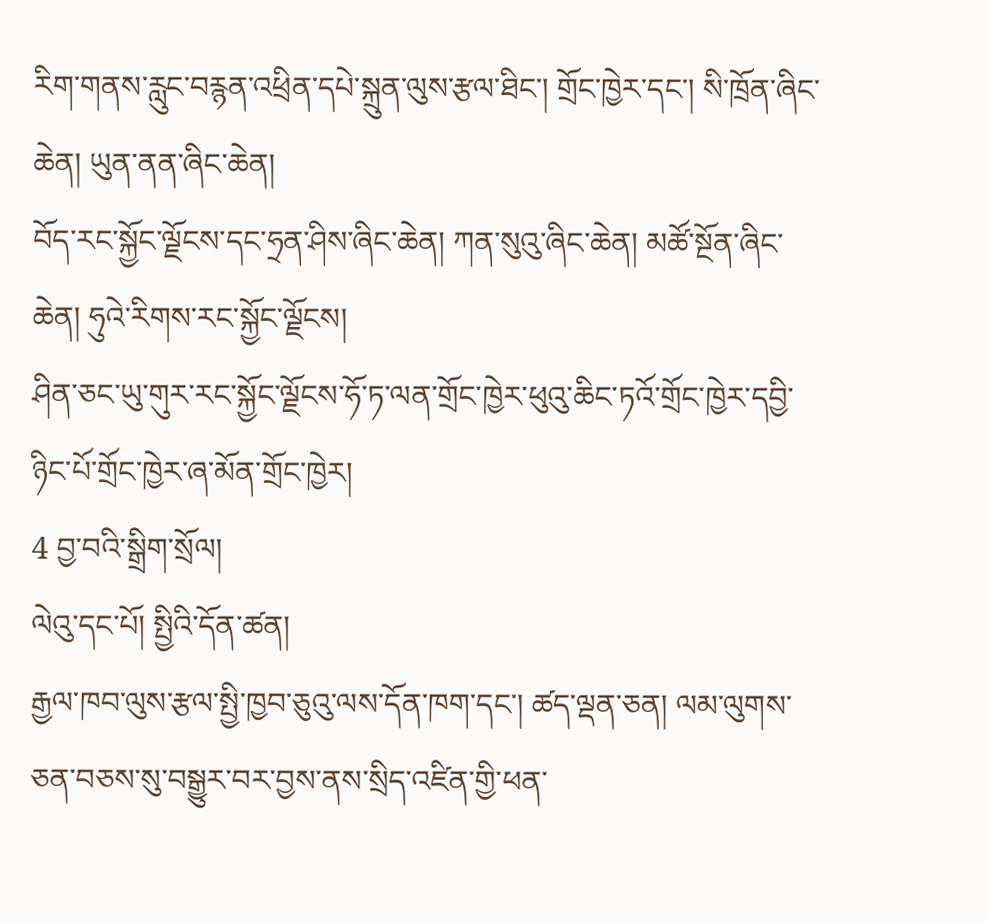རིག་གནས་རླུང་བརྙན་འཕྲིན་དཔེ་སྐྲུན་ལུས་རྩལ་ཐིང་། གྲོང་ཁྱེར་དང་། སི་ཁྲོན་ཞིང་ཆེན། ཡུན་ནན་ཞིང་ཆེན།
བོད་རང་སྐྱོང་ལྗོངས་དང་ཧྲན་ཤིས་ཞིང་ཆེན། ཀན་སུའུ་ཞིང་ཆེན། མཚོ་སྔོན་ཞིང་ཆེན། ཧུའེ་རིགས་རང་སྐྱོང་ལྗོངས།
ཤིན་ཅང་ཡུ་གུར་རང་སྐྱོང་ལྗོངས་ཧོ་ཏ་ལན་གྲོང་ཁྱེར་ཕུའུ་ཆིང་ཏའོ་གྲོང་ཁྱེར་དབྱི་ཉིང་པོ་གྲོང་ཁྱེར་ཞ་མོན་གྲོང་ཁྱེར།
4 བྱ་བའི་སྒྲིག་སྲོལ།
ལེའུ་དང་པོ། སྤྱིའི་དོན་ཚན།
རྒྱལ་ཁབ་ལུས་རྩལ་སྤྱི་ཁྱབ་ཅུའུ་ལས་དོན་ཁག་དང་། ཚད་ལྡན་ཅན། ལམ་ལུགས་ཅན་བཅས་སུ་བསྒྱུར་བར་བྱས་ནས་སྲིད་འཛིན་གྱི་ཕན་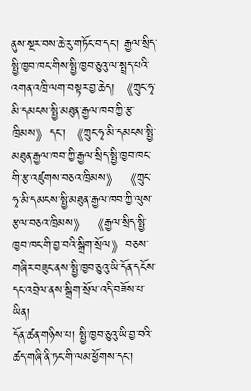ནུས་སྔར་བས་ཆེ་རུ་གཏོང་བ་དང་། རྒྱལ་སྲིད་སྤྱི་ཁྱབ་ཁང་གིས་སྤྱི་ཁྱབ་ཅུའུ་ལ་སྤྲད་པའི་འགན་འཁྲི་ལག་བསྟར་བྱ་ཆེད། 《ཀྲུང་ཧྭ་མི་དམངས་སྤྱི་མཐུན་རྒྱལ་ཁབ་ཀྱི་རྩ་ཁྲིམས》དང་། 《ཀྲུང་ཧྭ་མི་དམངས་སྤྱི་མཐུན་རྒྱལ་ཁབ་ཀྱི་རྒྱལ་སྲིད་སྤྱི་ཁྱབ་ཁང་གི་རྩ་འཛུགས་བཅའ་ཁྲིམས》 《ཀྲུང་ཧྭ་མི་དམངས་སྤྱི་མཐུན་རྒྱལ་ཁབ་ཀྱི་ལུས་རྩལ་བཅའ་ཁྲིམས》 《རྒྱལ་སྲིད་སྤྱི་ཁྱབ་ཁང་གི་བྱ་བའི་སྒྲིག་སྲོལ》བཅས་གཞིར་བཟུང་ནས་སྤྱི་ཁྱབ་ཅུའུ་ཡི་དོན་དངོས་དང་འབྲེལ་ནས་སྒྲིག་སྲོལ་འདི་བཟོས་པ་ཡིན།
དོན་ཚན་གཉིས་པ། སྤྱི་ཁྱབ་ཅུའུ་ཡི་བྱ་བའི་ཚད་གཞི་ནི་ཏང་གི་ལམ་ཕྱོགས་དང་།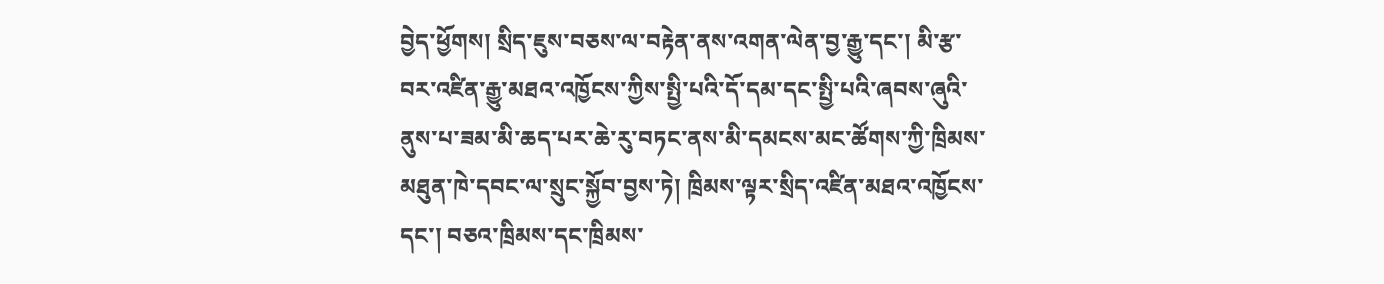བྱེད་ཕྱོགས། སྲིད་ཇུས་བཅས་ལ་བརྟེན་ནས་འགན་ལེན་བྱ་རྒྱུ་དང་། མི་རྩ་བར་འཛིན་རྒྱུ་མཐའ་འཁྱོངས་ཀྱིས་སྤྱི་པའི་དོ་དམ་དང་སྤྱི་པའི་ཞབས་ཞུའི་ནུས་པ་ཟམ་མི་ཆད་པར་ཆེ་རུ་བཏང་ནས་མི་དམངས་མང་ཚོགས་ཀྱི་ཁྲིམས་མཐུན་ཁེ་དབང་ལ་སྲུང་སྐྱོབ་བྱས་ཏེ། ཁྲིམས་ལྟར་སྲིད་འཛིན་མཐའ་འཁྱོངས་དང་། བཅའ་ཁྲིམས་དང་ཁྲིམས་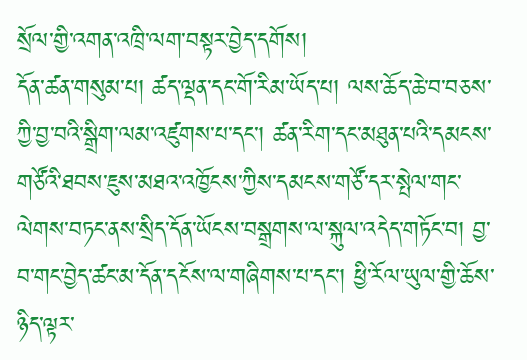སྲོལ་གྱི་འགན་འཁྲི་ལག་བསྟར་བྱེད་དགོས།
དོན་ཚན་གསུམ་པ། ཚད་ལྡན་དང་གོ་རིམ་ཡོད་པ། ལས་ཆོད་ཆེ་བ་བཅས་ཀྱི་བྱ་བའི་སྒྲིག་ལམ་འཛུགས་པ་དང་། ཚན་རིག་དང་མཐུན་པའི་དམངས་གཙོའི་ཐབས་ཇུས་མཐའ་འཁྱོངས་ཀྱིས་དམངས་གཙོ་དར་སྤེལ་གང་ལེགས་བཏང་ནས་སྲིད་དོན་ཡོངས་བསྒྲགས་ལ་སྐུལ་འདེད་གཏོང་བ། བྱ་བ་གང་བྱེད་ཚང་མ་དོན་དངོས་ལ་གཞིགས་པ་དང་། ཕྱི་རོལ་ཡུལ་གྱི་ཆོས་ཉིད་ལྟར་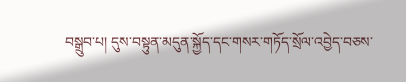བསྒྲུབ་པ། དུས་བསྟུན་མདུན་སྐྱོད་དང་གསར་གཏོད་སྲོལ་འབྱེད་བཅས་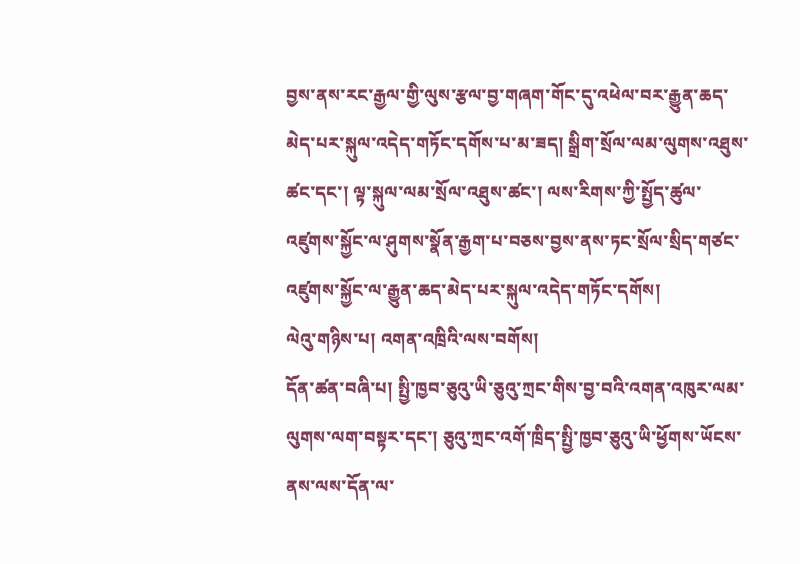བྱས་ནས་རང་རྒྱལ་གྱི་ལུས་རྩལ་བྱ་གཞག་གོང་དུ་འཕེལ་བར་རྒྱུན་ཆད་མེད་པར་སྐུལ་འདེད་གཏོང་དགོས་པ་མ་ཟད། སྒྲིག་སྲོལ་ལམ་ལུགས་འཐུས་ཚང་དང་། ལྟ་སྐུལ་ལམ་སྲོལ་འཐུས་ཚང་། ལས་རིགས་ཀྱི་སྤྱོད་ཚུལ་འཛུགས་སྐྱོང་ལ་ཤུགས་སྣོན་རྒྱག་པ་བཅས་བྱས་ནས་ཏང་སྲོལ་སྲིད་གཙང་འཛུགས་སྐྱོང་ལ་རྒྱུན་ཆད་མེད་པར་སྐུལ་འདེད་གཏོང་དགོས།
ལེའུ་གཉིས་པ། འགན་འཁྲིའི་ལས་བགོས།
དོན་ཚན་བཞི་པ། སྤྱི་ཁྱབ་ཅུའུ་ཡི་ཅུའུ་ཀྲང་གིས་བྱ་བའི་འགན་འཁུར་ལམ་ལུགས་ལག་བསྟར་དང་། ཅུའུ་ཀྲང་འགོ་ཁྲིད་སྤྱི་ཁྱབ་ཅུའུ་ཡི་ཕྱོགས་ཡོངས་ནས་ལས་དོན་ལ་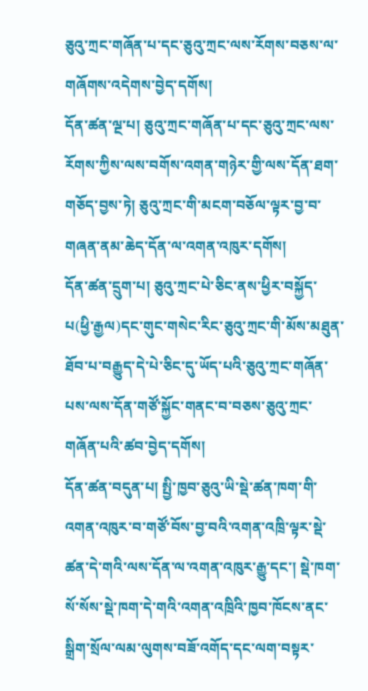ཅུའུ་ཀྲང་གཞོན་པ་དང་ཅུའུ་ཀྲང་ལས་རོགས་བཅས་ལ་གཞོགས་འདེགས་བྱེད་དགོས།
དོན་ཚན་ལྔ་པ། ཅུའུ་ཀྲང་གཞོན་པ་དང་ཅུའུ་ཀྲང་ལས་རོགས་ཀྱིས་ལས་བགོས་འགན་གཉེར་གྱི་ལས་དོན་ཐག་གཅོད་བྱས་ཏེ། ཅུའུ་ཀྲང་གི་མངག་བཅོལ་ལྟར་བྱ་བ་གཞན་ནམ་ཆེད་དོན་ལ་འགན་འཁུར་དགོས།
དོན་ཚན་དྲུག་པ། ཅུའུ་ཀྲང་པེ་ཅིང་ནས་ཕྱིར་བསྐྱོད་པ(ཕྱི་རྒྱལ)དང་གུང་གསེང་རིང་ཅུའུ་ཀྲང་གི་མོས་མཐུན་ཐོབ་པ་བརྒྱུད་དེ་པེ་ཅིང་དུ་ཡོད་པའི་ཅུའུ་ཀྲང་གཞོན་པས་ལས་དོན་གཙོ་སྐྱོང་གནང་བ་བཅས་ཅུའུ་ཀྲང་གཞོན་པའི་ཚབ་བྱེད་དགོས།
དོན་ཚན་བདུན་པ། སྤྱི་ཁྱབ་ཅུའུ་ཡི་སྡེ་ཚན་ཁག་གི་འགན་འཁུར་བ་གཙོ་བོས་བྱ་བའི་འགན་འཁྲི་ལྟར་སྡེ་ཚན་དེ་གའི་ལས་དོན་ལ་འགན་འཁུར་རྒྱུ་དང་། སྡེ་ཁག་སོ་སོས་སྡེ་ཁག་དེ་གའི་འགན་འཁྲིའི་ཁྱབ་ཁོངས་ནང་སྒྲིག་སྲོལ་ལམ་ལུགས་བཟོ་འགོད་དང་ལག་བསྟར་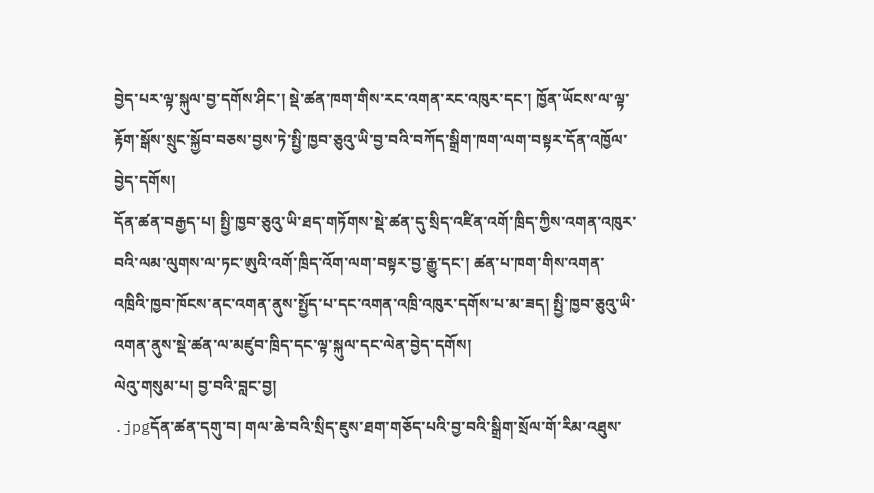བྱེད་པར་ལྟ་སྐུལ་བྱ་དགོས་ཤིང་། སྡེ་ཚན་ཁག་གིས་རང་འགན་རང་འཁུར་དང་། ཁྱོན་ཡོངས་ལ་ལྟ་རྟོག་སྒོས་སྲུང་སྐྱོབ་བཅས་བྱས་ཏེ་སྤྱི་ཁྱབ་ཅུའུ་ཡི་བྱ་བའི་བཀོད་སྒྲིག་ཁག་ལག་བསྟར་དོན་འཁྱོལ་བྱེད་དགོས།
དོན་ཚན་བརྒྱད་པ། སྤྱི་ཁྱབ་ཅུའུ་ཡི་ཐད་གཏོགས་སྡེ་ཚན་དུ་སྲིད་འཛིན་འགོ་ཁྲིད་ཀྱིས་འགན་འཁུར་བའི་ལམ་ལུགས་ལ་ཏང་ཨུའི་འགོ་ཁྲིད་འོག་ལག་བསྟར་བྱ་རྒྱུ་དང་། ཚན་པ་ཁག་གིས་འགན་འཁྲིའི་ཁྱབ་ཁོངས་ནང་འགན་ནུས་སྤྱོད་པ་དང་འགན་འཁྲི་འཁུར་དགོས་པ་མ་ཟད། སྤྱི་ཁྱབ་ཅུའུ་ཡི་འགན་ནུས་སྡེ་ཚན་ལ་མཛུབ་ཁྲིད་དང་ལྟ་སྐུལ་དང་ལེན་བྱེད་དགོས།
ལེའུ་གསུམ་པ། བྱ་བའི་བླང་བྱ།
.jpgདོན་ཚན་དགུ་བ། གལ་ཆེ་བའི་སྲིད་ཇུས་ཐག་གཅོད་པའི་བྱ་བའི་སྒྲིག་སྲོལ་གོ་རིམ་འཐུས་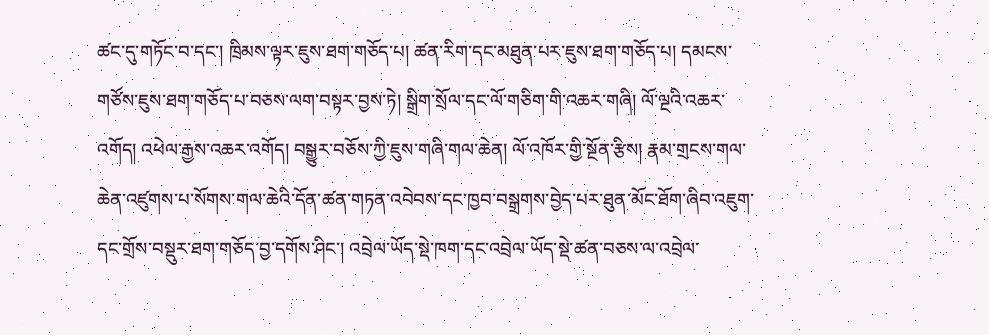ཚང་དུ་གཏོང་བ་དང་། ཁྲིམས་ལྟར་ཇུས་ཐག་གཅོད་པ། ཚན་རིག་དང་མཐུན་པར་ཇུས་ཐག་གཅོད་པ། དམངས་གཙོས་ཇུས་ཐག་གཅོད་པ་བཅས་ལག་བསྟར་བྱས་ཏེ། སྒྲིག་སྲོལ་དང་ལོ་གཅིག་གི་འཆར་གཞི། ལོ་ལྔའི་འཆར་འགོད། འཕེལ་རྒྱས་འཆར་འགོད། བསྒྱུར་བཅོས་ཀྱི་ཇུས་གཞི་གལ་ཆེན། ལོ་འཁོར་གྱི་སྔོན་རྩིས། རྣམ་གྲངས་གལ་ཆེན་འཛུགས་པ་སོགས་གལ་ཆེའི་དོན་ཚན་གཏན་འབེབས་དང་ཁྱབ་བསྒྲགས་བྱེད་པར་ཐུན་མོང་ཐོག་ཞིབ་འཇུག་དང་གྲོས་བསྡུར་ཐག་གཅོད་བྱ་དགོས་ཤིང་། འབྲེལ་ཡོད་སྡེ་ཁག་དང་འབྲེལ་ཡོད་སྡེ་ཚན་བཅས་ལ་འབྲེལ་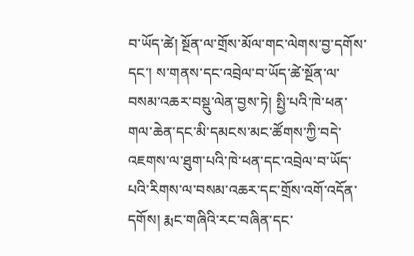བ་ཡོད་ཚེ། སྔོན་ལ་གྲོས་མོལ་གང་ལེགས་བྱ་དགོས་དང་། ས་གནས་དང་འབྲེལ་བ་ཡོད་ཚེ་སྔོན་ལ་བསམ་འཆར་བསྡུ་ལེན་བྱས་ཏེ། སྤྱི་པའི་ཁེ་ཕན་གལ་ཆེན་དང་མི་དམངས་མང་ཚོགས་ཀྱི་བདེ་འཇགས་ལ་ཐུག་པའི་ཁེ་ཕན་དང་འབྲེལ་བ་ཡོད་པའི་རིགས་ལ་བསམ་འཆར་དང་གྲོས་འགོ་འདོན་དགོས། རྨང་གཞིའི་རང་བཞིན་དང་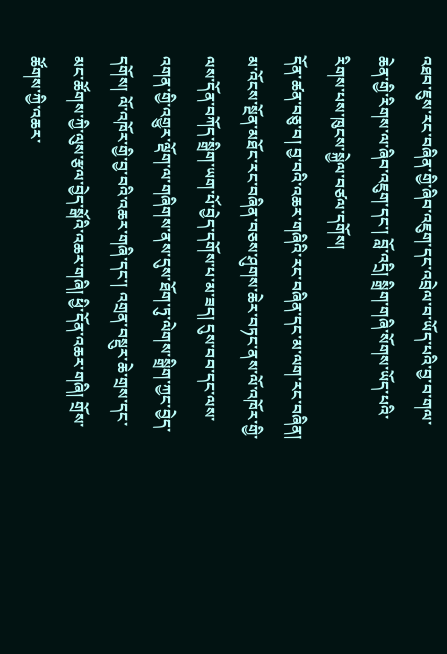འཐབ་ཇུས་རང་བཞིན་གྱི་ཞིབ་འཇུག་དང་འབྲེལ་བ་ཡོད་པའི་བྱ་བ་གལ་ཆེན་གྱི་རིགས་ལ་ཞིབ་འཇུག་དང་། བློ་འདྲི། སྒྲིག་གཞི་སོགས་ཡོད་པའི་རིགས་པས་ཁུངས་སྐྱེལ་བཙལ་དགོས།
དོན་ཚན་བཅུ་བ། བྱ་བའི་འཆར་གཞིའི་རང་བཞིན་དང་མ་ལག་རང་བཞིན། མ་འོངས་སྔོན་མཐོང་རང་བཞིན་བཅས་ཤུགས་ཆེར་བཏང་ནས་ལོ་འཁོར་གྱི་ལས་དོན་བཀོད་སྒྲིག་ཡག་པོ་བྱེད་དགོས་པ་མ་ཟད། དུས་བབ་དང་ལས་འགན་གྱི་འགྱུར་ལྡོག་ལ་གཞིགས་ནས་དུས་ཐོག་ཏུ་ལེགས་སྒྲིག་ཀྱང་བྱེད་དགོས། ལོ་འཁོར་གྱི་བྱ་བའི་འཆར་གཞི་དང་། འགྲན་བསྡུར་ཆེ་གྲས་དང་མང་ཚོགས་ཀྱི་ལུས་རྩལ་བྱེད་སྒོའི་འཆར་གཞི། ཕྱི་དོན་འཆར་གཞི། གྲོས་ཚོགས་ཀྱི་འཆར་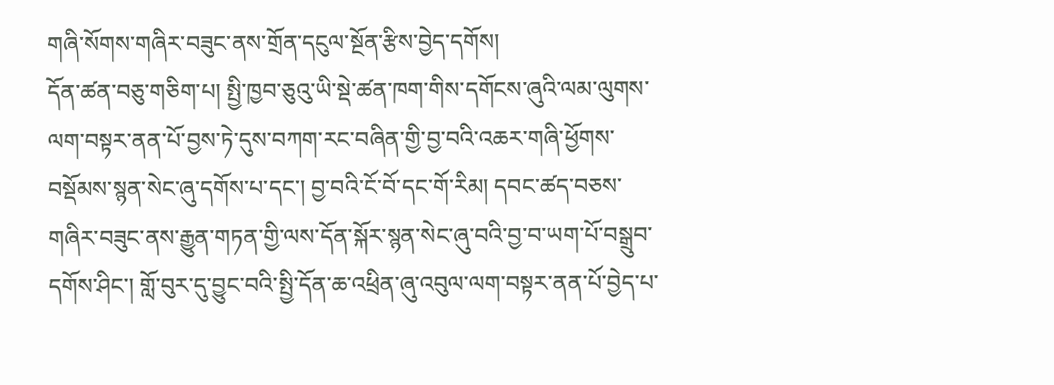གཞི་སོགས་གཞིར་བཟུང་ནས་གྲོན་དངུལ་སྔོན་རྩིས་བྱེད་དགོས།
དོན་ཚན་བཅུ་གཅིག་པ། སྤྱི་ཁྱབ་ཅུའུ་ཡི་སྡེ་ཚན་ཁག་གིས་དགོངས་ཞུའི་ལམ་ལུགས་ལག་བསྟར་ནན་པོ་བྱས་ཏེ་དུས་བཀག་རང་བཞིན་གྱི་བྱ་བའི་འཆར་གཞི་ཕྱོགས་བསྡོམས་སྙན་སེང་ཞུ་དགོས་པ་དང་། བྱ་བའི་ངོ་བོ་དང་གོ་རིམ། དབང་ཚད་བཅས་གཞིར་བཟུང་ནས་རྒྱུན་གཏན་གྱི་ལས་དོན་སྐོར་སྙན་སེང་ཞུ་བའི་བྱ་བ་ཡག་པོ་བསྒྲུབ་དགོས་ཤིང་། གློ་བུར་དུ་བྱུང་བའི་སྤྱི་དོན་ཆ་འཕྲིན་ཞུ་འབུལ་ལག་བསྟར་ནན་པོ་བྱེད་པ་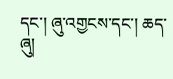དང་། ཞུ་འགྱངས་དང་། ཆད་ཞུ།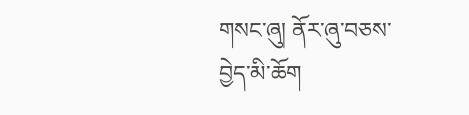གསང་ཞུ། ནོར་ཞུ་བཅས་བྱེད་མི་ཆོག